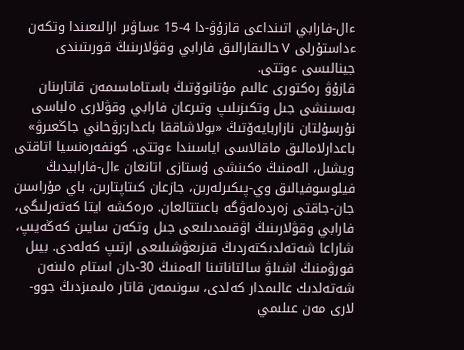ءال-فارابي اتىنداعى قازۇۋ-دا 4-15 ءساۋىر ارالىعىندا وتكەن ءداستۇرلى V حالىقارالىق فارابي وقۋلارىنىڭ قورىتىندى جينالىسى ءوتتى.
قازۇۋ رەكتورى عالىم مۇتانوۆتىڭ باستاماسىمەن قاتارىنان بەسىنشى جىل وتكىزىلىپ وتىرعان فارابي وقۋلارى ەلباسى نۇرسۇلتان نازاربايەۆتىڭ «بولاشاققا باعدار:رۋحاني جاڭعىرۋ» باعدارلامالىق ماقالاسى اياسىندا ءوتتى. كونفەرەنسيا اتاقتى ويشىل، الەمنىڭ ەكىنشى ۇستازى اتانعان ءال-فارابيدىڭ فيلوسوفيالىق وي-پىكىرلەرىن، جازعان كىتاپتارىن، باي مۇراسىن جان-جاقتى زەردەلەۋگە باعىتتالعان. ەرەكشە ايتا كەتەرلىگى، فارابي وقۋلارىنىڭ اۋقىمدىلىعى جىل وتكەن سايىن كەڭەيىپ، شاراعا شەتەلدىكتەردىڭ قىزىعۋشىلىعى ارتىپ كەلەدى. بيىل فورۋمنىڭ اشىلۋ سالتاناتىنا الەمنىڭ 30-دان استام ەلىنەن شەتەلدىك عالىمدار كەلدى، سونىمەن قاتار ەلىمىزدىڭ جوو-لارى مەن عىلىمي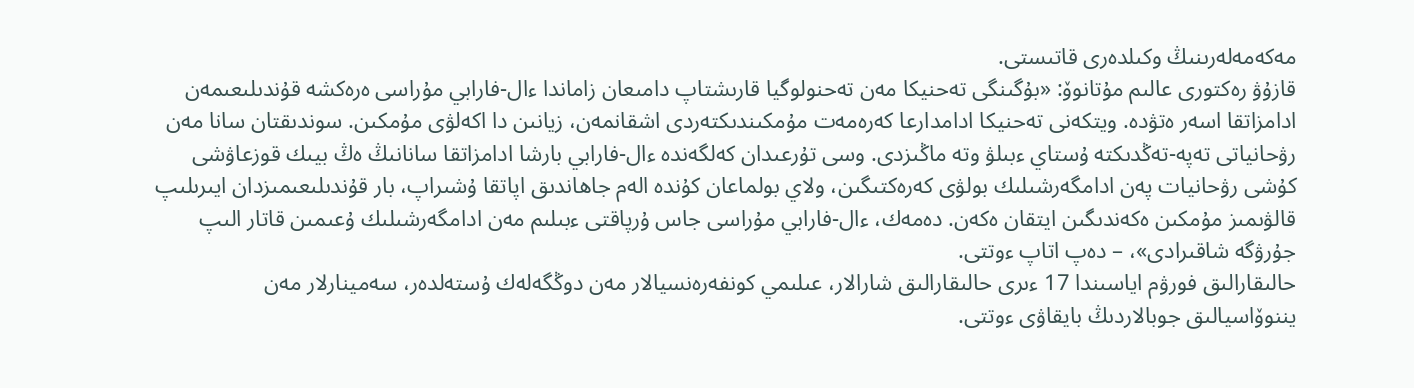مەكەمەلەرىنىڭ وكىلدەرى قاتىستى.
قازۇۋ رەكتورى عالىم مۇتانوۆ: «بۇگىنگى تەحنيكا مەن تەحنولوگيا قارىشتاپ دامىعان زاماندا ءال-فارابي مۇراسى ەرەكشە قۇندىلىعىمەن ادامزاتقا اسەر ەتۋدە. ويتكەنى تەحنيكا ادامدارعا كەرەمەت مۇمكىندىكتەردى اشقانمەن، زيانىن دا اكەلۋى مۇمكىن. سوندىقتان سانا مەن رۋحانياتى تەپە-تەڭدىكتە ۇستاي ءبىلۋ وتە ماڭىزدى. وسى تۇرعىدان كەلگەندە ءال-فارابي بارشا ادامزاتقا سانانىڭ ەڭ بيىك قوزعاۋشى كۇشى رۋحانيات پەن ادامگەرشىلىك بولۋى كەرەكتىگىن، ولاي بولماعان كۇندە الەم جاھاندىق اپاتقا ۇشىراپ، بار قۇندىلىعىمىزدان ايىرىلىپ قالۋىمىز مۇمكىن ەكەندىگىن ايتقان ەكەن. دەمەك، ءال-فارابي مۇراسى جاس ۇرپاقتى ءبىلىم مەن ادامگەرشىلىك ۇعىمىن قاتار الىپ جۇرۋگە شاقىرادى»، – دەپ اتاپ ءوتتى.
حالىقارالىق فورۋم اياسىندا 17 ءىرى حالىقارالىق شارالار، عىلىمي كونفەرەنسيالار مەن دوڭگەلەك ۇستەلدەر، سەمينارلار مەن يننوۆاسيالىق جوبالاردىڭ بايقاۋى ءوتتى.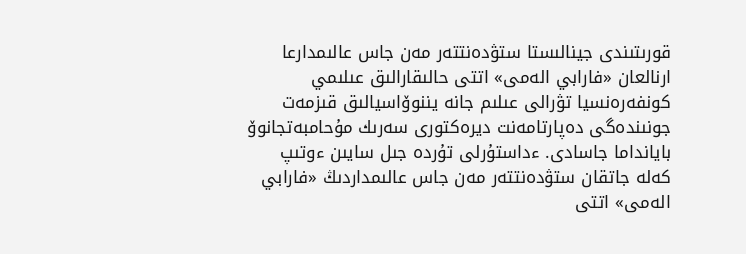قورىتىندى جينالىستا ستۋدەنتتەر مەن جاس عالىمدارعا ارنالعان «فارابي الەمى» اتتى حالىقارالىق عىلىمي كونفەرەنسيا تۋرالى عىلىم جانە يننوۆاسيالىق قىزمەت جونىندەگى دەپارتامەنت ديرەكتورى سەرىك مۇحامبەتجانوۆ بايانداما جاسادى. ءداستۇرلى تۇردە جىل سايىن ءوتىپ كەلە جاتقان ستۋدەنتتەر مەن جاس عالىمداردىڭ «فارابي الەمى» اتتى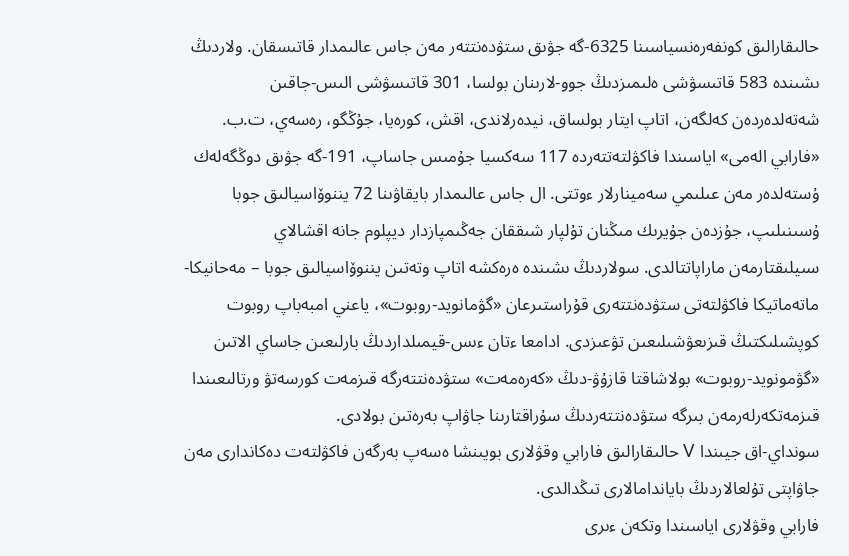حالىقارالىق كونفەرەنسياسىنا 6325-گە جۋىق ستۋدەنتتەر مەن جاس عالىمدار قاتىسقان. ولاردىڭ ىشىندە 583 قاتىسۋشى ەلىمىزدىڭ جوو-لارىنان بولسا، 301 قاتىسۋشى الىس-جاقىن شەتەلدەردەن كەلگەن، اتاپ ايتار بولساق، نيدەرلاندى، اقش، كورەيا، جۇڭگو، رەسەي، ت.ب.
«فارابي الەمى» اياسىندا فاكۋلتەتتەردە 117 سەكسيا جۇمىس جاساپ، 191-گە جۋىق دوڭگەلەك ۇستەلدەر مەن عىلىمي سەمينارلار ءوتتى. ال جاس عالىمدار بايقاۋىنا 72 يننوۆاسيالىق جوبا ۇسىنىلىپ، جۇزدەن جۇيرىك مىڭنان تۇلپار شىققان جەڭىمپازدار ديپلوم جانە اقشالاي سىيلىقتارمەن ماراپاتتالدى. سولاردىڭ ىشىندە ەرەكشە اتاپ وتەتىن يننوۆاسيالىق جوبا – مەحانيكا-ماتەماتيكا فاكۋلتەتى ستۋدەنتتەرى قۇراستىرعان «گۋمانويد-روبوت»، ياعني امبەباپ روبوت كوپشىلىكتىڭ قىزىعۋشىلىعىن تۋعىزدى. ادامعا ءتان ءىس-قيمىلداردىڭ بارلىعىن جاساي الاتىن «گۋمونويد-روبوت» بولاشاقتا قازۇۋ-دىڭ «كەرەمەت» ستۋدەنتتەرگە قىزمەت كورسەتۋ ورتالىعىندا قىزمەتكەرلەرمەن بىرگە ستۋدەنتتەردىڭ سۇراقتارىنا جاۋاپ بەرەتىن بولادى.
سونداي-اق جيىندا V حالىقارالىق فارابي وقۋلارى بويىنشا ەسەپ بەرگەن فاكۋلتەت دەكاندارى مەن جاۋاپتى تۇلعالاردىڭ باياندامالارى تىڭدالدى.
فارابي وقۋلارى اياسىندا وتكەن ءىرى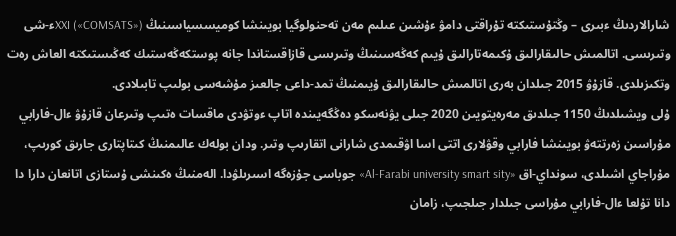شارالاردىڭ ءبىرى – وڭتۇستىكتە تۇراقتى دامۋ ءۇشىن عىلىم مەن تەحنولوگيا بويىنشا كوميسسياسىنىڭ («COMSATS») XXIء-شى وتىرىسى. اتالمىش حالىقارالىق ۇكىمەتارالىق ۇيىم كەڭەسىنىڭ وتىرىسى قازاقستاندا جانە پوستكەڭەستىك كەڭىستىكتە العاش رەت وتكىزىلدى. قازۇۋ 2015 جىلدان بەرى اتالمىش حالىقارالىق ۇيىمنىڭ تمد-داعى جالعىز مۇشەسى بولىپ تابىلادى.
ۇلى ويشىلدىڭ 1150 جىلدىق مەرەيتويىن 2020 جىلى يۋنەسكو دەڭگەيىندە اتاپ ءوتۋدى ماقسات ەتىپ وتىرعان قازۇۋ ءال-فارابي مۇراسىن زەرتتەۋ بويىنشا فارابي وقۋلارى اتتى اسا اۋقىمدى شارانى اتقارىپ وتىر. ودان بولەك عالىمنىڭ كىتاپتارى جارىق كورىپ، مۇراجاي اشىلدى، سونداي-اق «Al-Farabi university smart sity» جوباسى جۇزەگە اسىرىلۋدا. الەمنىڭ ەكىنشى ۇستازى اتانعان دارا دا دانا تۇلعا ءال-فارابي مۇراسى جىلدار جىلجىپ، زامان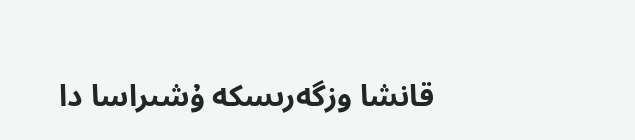قانشا وزگەرىسكە ۇشىراسا دا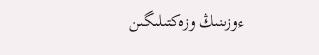ءوزىنىڭ وزەكتىلىگىن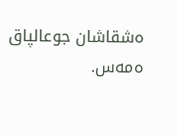ەشقاشان جوعالپاق ەمەس.